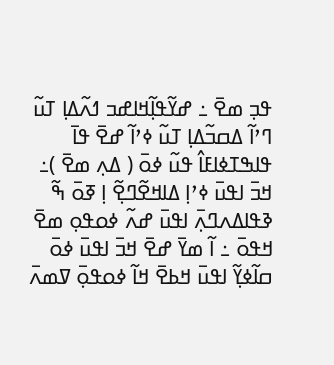ߟߏ߲ ߘߐ߫ ߸ ߝߌ߬ߟߊ߲߬ߞߊߝߏ ߗߍ߬ߡߊ߲ ߠߎ߬ ߣߴߊ߬ ߡߛߏ߬ߡߊ߲ ߠߎ߬ ߦߴߊ߬ ߝߐ߫ ߟߊ߫ ߟߊߒߠߦߊߓߊ߮ ߟߎ߬ ߦߋ߫ ( ߡߍ߲ ߘߐ߫ )߸ ߞߏ߫ ߊߟߎ߫ ߦߴߊ߲ ߡߊߞߐ߬ߣߐ߲߬ ߊ߲ ߧߋ߫ ߒ߬ ߢߟߊߡߍߣߍ߲߫ ߊߟߎ߫ ߝߍ߬ ߦߋߟߋ߲ ߘߐ߫ ߞߟߋ߫ ߸ ߊ߬ ߘߌ߫ ߝߐ߫ ߞߏ߫ ߊߟߎ߫ ߦߋ߫ ߛߊ߬ߦߌ߲߬ ߊߟߎ߫ ߞߕߐ߫ ߞߊ߬ ߦߋߟߋ߲߫ ߜߘߍ߫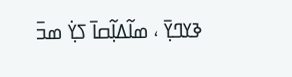ߢߌߣߌ߲߫ ، ߘߊ߬ߡߊ߲߬ߛߊ߫ ߖߌ߲߭ ߘߏ߫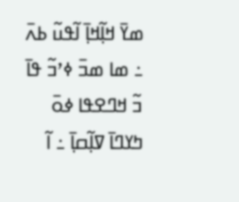ߘߌ߫ ߞߊ߲߬ߞߊ߲߫ ߊ߬ߟߎ߬ ߕߍ߫ ߸ ߘߊ ߘߏ߫ ߦߴߏ߬ ߟߊ߫ ߏ߬ ߞߣߐߟߊ ߦߋ߫ ߤߌߣߊ߫ ߜߊ߲߬ߛߊ߲߫ ߸ ߊ߬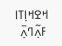ߞߐߞߊ߲ߠߊ ߓߍ߲߬ߣߍ߲߫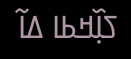ߖߊ߲߰ߞߕߊ ߡߊ߬